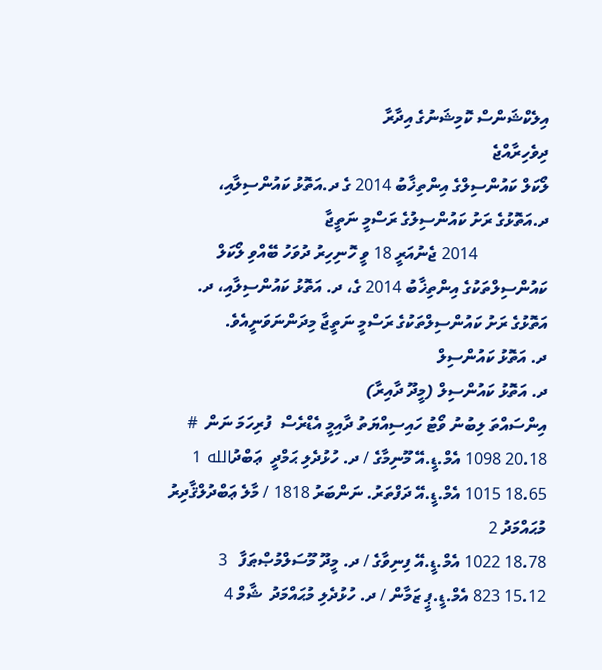އިލެކްޝަންސް ކޮމިޝަނުގެ އިދާރާ
ދިވެހިރާއްޖެ
ލޯކަލް ކައުންސިލްގެ އިންތިޚާބު 2014 ގެ ދ.އަތޮޅު ކައުންސިލާއި، ދ.އަތޮޅުގެ ރަށު ކައުންސިލުގެ ރަސްމީ ނަތީޖާ
                 2014 ޖެނުއަރީ 18 ވީ ހޮނިހިރު ދުވަހު ބޭއްވި ލޯކަލް ކައުންސިލްތަކުގެ އިންތިޚާބު 2014 ގެ، ދ. އަތޮޅު ކައުންސިލާއި، ދ. އަތޮޅުގެ ރަށު ކައުންސިލްތަކުގެ ރަސްމީ ނަތީޖާ މިދަންނަވަނީއެވެ.
ދ. އަތޮޅު ކައުންސިލް
ދ. އަތޮޅު ކައުންސިލް (މީދޫ ދާއިރާ)
އިންސައްތަ ލިބުނު ވޯޓު ހައިސިއްޔަތު ދާއިމީ އެޑްރެސް  ފުރިހަމަ ނަން  #
20.18 1098 އެމް.ޑީ.އޭ މޫނިމާގެ / ދ. ހުޅުދެލި ޙަމްދީ  ޢަބްދުالله 1
18.65 1015 އެމް.ޑީ.އޭ ދަފްތަރު. ނަންބަރު 1818 / މާލެ ޢަބްދުލްޤާދިރު  މުޙައްމަދު 2
18.78 1022 އެމް.ޑީ.އޭ ފިނިވާގެ / ދ. މީދޫ މޫސަލްމުޞްޠަފާ   3
15.12 823 އެމް.ޑީ.ޕީ ޒަމާން / ދ. ހުޅުދެލި މުޙައްމަދު  ޝާމް 4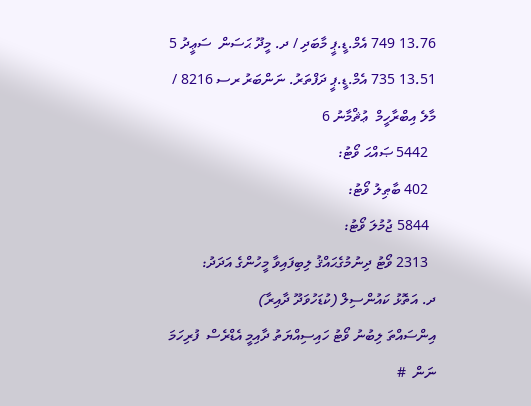13.76 749 އެމް.ޑީ.ޕީ މާބަދި / ދ. މީދޫ ޙަސަން  ސަޢީދު 5
13.51 735 އެމް.ޑީ.ޕީ ދަފްތަރު. ނަންބަރު ރސ 8216 / މާލެ އިބްރާހީމް  ޢުޘްމާނު 6
  5442 ޞައްޙަ ވޯޓު:
  402 ބާޠިލު ވޯޓު:
  5844 ޖުމުލަ ވޯޓު:
  2313 ވޯޓު ދިނުމުގެޙައްޤު ލިބިފައިވާ މީހުންގެ އަދަދު:
ދ. އަތޮޅު ކައުންސިލް (ކުޑަހުވަދޫ ދާއިރާ)
އިންސައްތަ ލިބުނު ވޯޓު ހައިސިއްޔަތު ދާއިމީ އެޑްރެސް  ފުރިހަމަ ނަން  #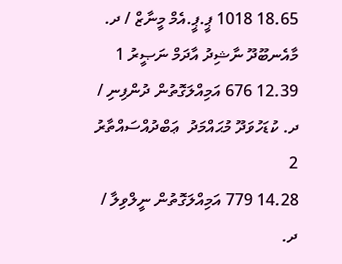18.65 1018 ޕީ.ޕީ.އެމް މީނާޒް / ދ. މާއެނބޫދޫ ނާޝިދު އާދަމް ނަޞީރު 1
12.39 676 އަމިއްލަގޮތުން ދުންފިނި / ދ. ކުޑަހުވަދޫ މުޙައްމަދު  ޢަބްދުއްސައްތާރު 2
14.28 779 އަމިއްލަގޮތުން ނީލްވިލާ / ދ.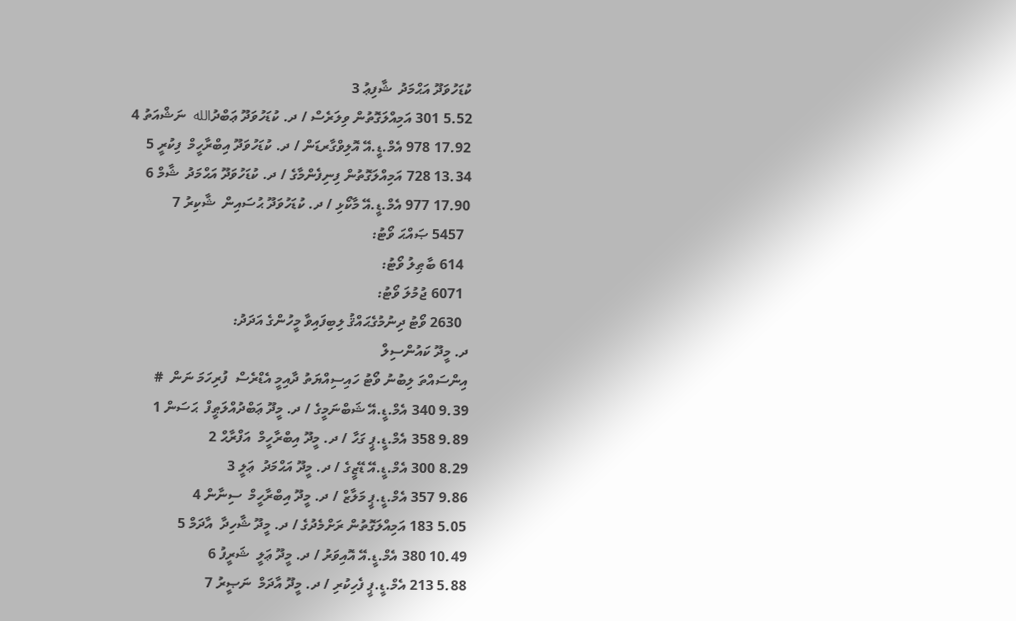ކުޑަހުވަދޫ އަޙްމަދު  ޝާފިޢު 3
5.52 301 އަމިއްލަގޮތުން ވިލަރެސް / ދ. ކުޑަހުވަދޫ ޢަބްދުالله  ނަޝްއަތު 4
17.92 978 އެމް.ޑީ.އޭ އޮލިވްގާރޑަން / ދ. ކުޑަހުވަދޫ އިބްރާހީމް  ފިކުރީ 5
13.34 728 އަމިއްލަގޮތުން ފިނިފެންމާގެ / ދ. ކުޑަހުވަދޫ އަޙްމަދު  ޝާމް 6
17.90 977 އެމް.ޑީ.އޭ މާކޯޅި / ދ. ކުޑަހުވަދޫ ޙުސައިން  ޝާކިރު 7
  5457 ޞައްޙަ ވޯޓު:
  614 ބާޠިލު ވޯޓު:
  6071 ޖުމުލަ ވޯޓު:
  2630 ވޯޓު ދިނުމުގެޙައްޤު ލިބިފައިވާ މީހުންގެ އަދަދު:
ދ. މީދޫ ކައުންސިލް
އިންސައްތަ ލިބުނު ވޯޓު ހައިސިއްޔަތު ދާއިމީ އެޑްރެސް  ފުރިހަމަ ނަން  #
9.39 340 އެމް.ޑީ.އޭ ޝަބްނަމީގެ / ދ. މީދޫ ޢަބްދުއްލަޠީފް  ޙަސަން 1
9.89 358 އެމް.ޑީ.ޕީ ގަހާ / ދ. މީދޫ އިބްރާހީމް  އަފްރާޙް 2
8.29 300 އެމް.ޑީ.އޭ ޑޭޒީގެ / ދ. މީދޫ އަޙްމަދު  ޢަލީ 3
9.86 357 އެމް.ޑީ.ޕީ މަލާޒް / ދ. މީދޫ އިބްރާހީމް  ސިނާން 4
5.05 183 އަމިއްލަގޮތުން ރަށްމެދުގެ / ދ. މީދޫ ޝާހިދާ  އާދަމް 5
10.49 380 އެމް.ޑީ.އޭ އޮއިވަރު / ދ. މީދޫ ޢަލީ  ޝަރީފު 6
5.88 213 އެމް.ޑީ.ޕީ ފެހިކުރި / ދ. މީދޫ އާދަމް  ނަޞީރު 7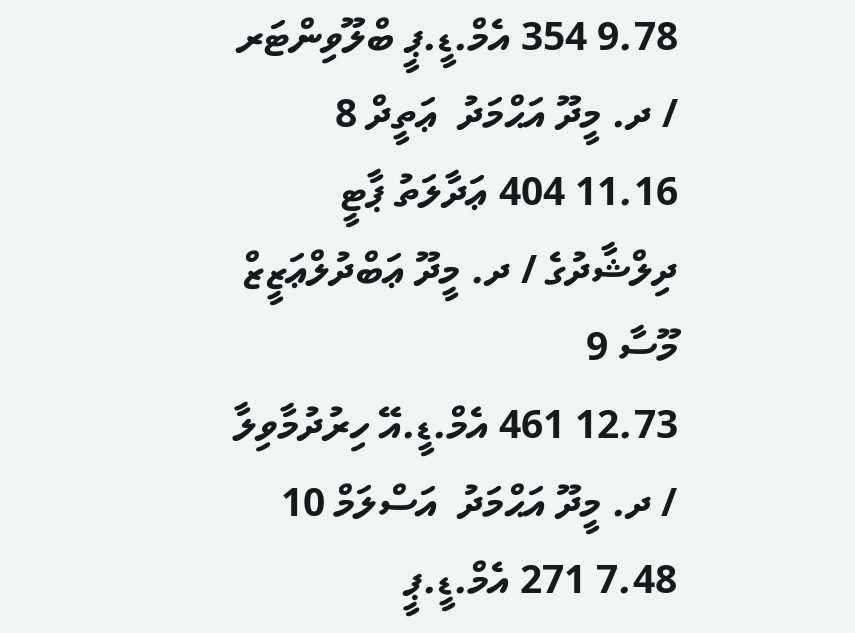9.78 354 އެމް.ޑީ.ޕީ ބްލޫވިންޓަރ / ދ. މީދޫ އަޙްމަދު  ޢަތީދް 8
11.16 404 ޢަދާލަތު ޕާޓީ ދިލްޝާދުގެ / ދ. މީދޫ ޢަބްދުލްޢަޒީޒް  މޫސާ 9
12.73 461 އެމް.ޑީ.އޭ ހިރުދުމާވިލާ / ދ. މީދޫ އަޙްމަދު  އަސްލަމް 10
7.48 271 އެމް.ޑީ.ޕީ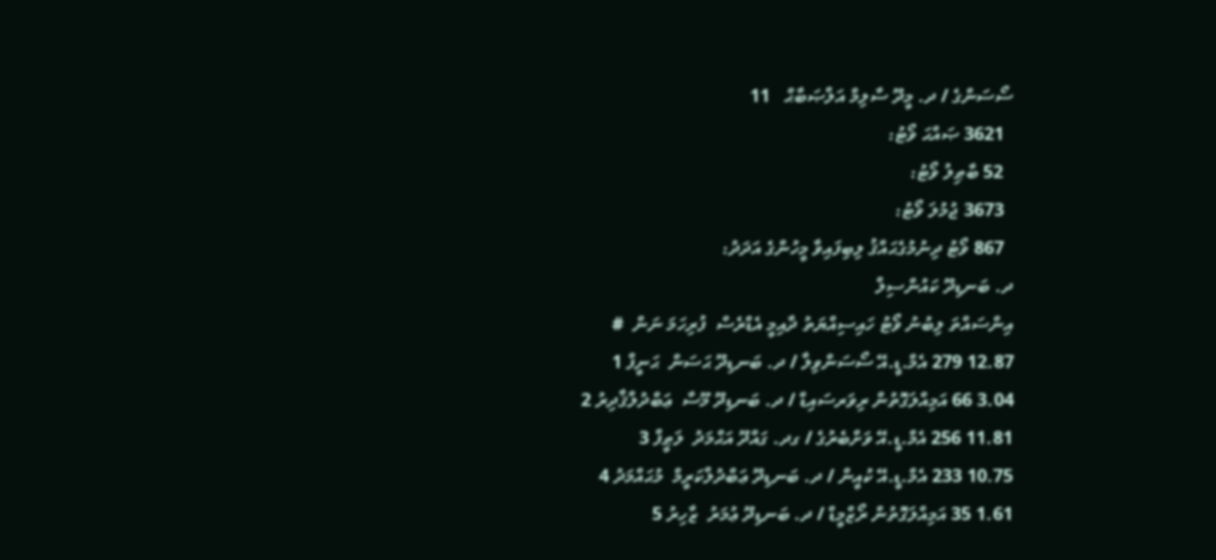ސޯސަންގެ / ދ. މީދޫ ސާލިމް އަލްޞަބާޙް   11
  3621 ޞައްޙަ ވޯޓު:
  52 ބާޠިލު ވޯޓު:
  3673 ޖުމުލަ ވޯޓު:
  867 ވޯޓު ދިނުމުގެޙައްޤު ލިބިފައިވާ މީހުންގެ އަދަދު:
ދ. ބަނޑިދޫ ކައުންސިލް
އިންސައްތަ ލިބުނު ވޯޓު ހައިސިއްޔަތު ދާއިމީ އެޑްރެސް  ފުރިހަމަ ނަން  #
12.87 279 އެމް.ޑީ.އޭ ސޯސަންވިލާ / ދ. ބަނޑިދޫ ޙަސަން  ޙަނީފް 1
3.04 66 އަމިއްލަގޮތުން ރިވަރސައިޑް / ދ. ބަނޑިދޫ މޫސާ  ޢަބްދުލްޤާދިރު 2
11.81 256 އެމް.ޑީ.އޭ ވަށްބެރުގެ / ގދ. ގައްދޫ އަޙްމަދު  ލަޠީފް 3
10.75 233 އެމް.ޑީ.އޭ ކުއީން / ދ. ބަނޑިދޫ ޢަބްދުލްކަރީމް  މުޙައްމަދު 4
1.61 35 އަމިއްލަގޮތުން ރޯޒްމީޑް / ދ. ބަނޑިދޫ ޢުމަރު  ޒާހިރު 5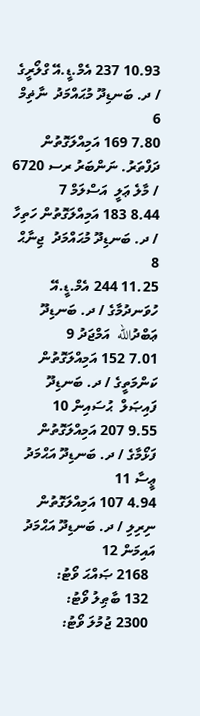10.93 237 އެމް.ޑީ.އޭ ގްލޯރީގެ / ދ. ބަނޑިދޫ މުޙައްމަދު  ނާޡިމް 6
7.80 169 އަމިއްލަގޮތުން ދަފްތަރު. ނަންބަރު ރސ 6720 / މާލެ ޢަލީ  އަސްލަމް 7
8.44 183 އަމިއްލަގޮތުން ހަތިހާ / ދ. ބަނޑިދޫ މުޙައްމަދު  ޖިނާޙް 8
11.25 244 އެމް.ޑީ.އޭ ހުވަނދުމާގެ / ދ. ބަނޑިދޫ ޢަބްދުالله  އަމްޖަދު 9
7.01 152 އަމިއްލަގޮތުން ކަންމަތީގެ / ދ. ބަނޑިދޫ ފައިޞަލް  ޙުސައިން 10
9.55 207 އަމިއްލަގޮތުން ފަޅޯމާގެ / ދ. ބަނޑިދޫ އަޙްމަދު  ޢީސާ 11
4.94 107 އަމިއްލަގޮތުން ނިރިލި / ދ. ބަނޑިދޫ އަޙްމަދު  އައިމަން 12
  2168 ޞައްޙަ ވޯޓު:
  132 ބާޠިލު ވޯޓު:
  2300 ޖުމުލަ ވޯޓު: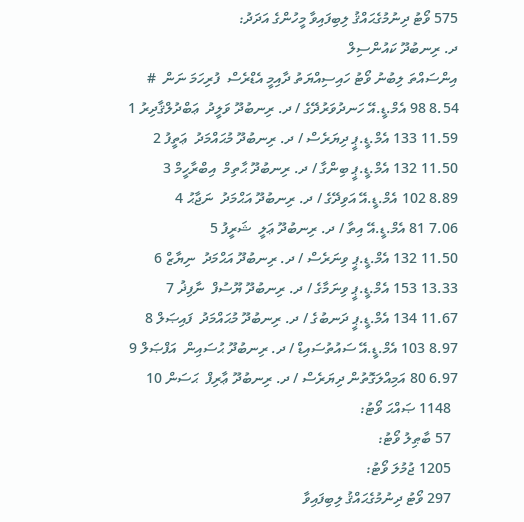575 ވޯޓު ދިނުމުގެޙައްޤު ލިބިފައިވާ މީހުންގެ އަދަދު:
ދ. ރިނބުދޫ ކައުންސިލް
އިންސައްތަ ލިބުނު ވޯޓު ހައިސިއްޔަތު ދާއިމީ އެޑްރެސް  ފުރިހަމަ ނަން  #
8.54 98 އެމް.ޑީ.އޭ ހަނދުވަރުދޭގެ / ދ. ރިނބުދޫ ވަލީދު  ޢަބްދުލްޤާދިރު 1
11.59 133 އެމް.ޑީ.ޕީ ދިޔަރެސް / ދ. ރިނބުދޫ މުޙައްމަދު  ޢަތީފު 2
11.50 132 އެމް.ޑީ.ޕީ ބިންގާ / ދ. ރިނބުދޫ ޙާތިމް  އިބްރާހީމް 3
8.89 102 އެމް.ޑީ.އޭ އަވިދޭގެ / ދ. ރިނބުދޫ އަޙްމަދު  ނަޖާޙު 4
7.06 81 އެމް.ޑީ.އޭ އިތާ / ދ. ރިނބުދޫ ޢަލީ  ޝަރީފު 5
11.50 132 އެމް.ޑީ.ޕީ ވިނަރެސް / ދ. ރިނބުދޫ އަޙްމަދު  ނިޔާޒް 6
13.33 153 އެމް.ޑީ.ޕީ ވިނަމާގެ / ދ. ރިނބުދޫ ޔޫސުފް  ނާފިޛު 7
11.67 134 އެމް.ޑީ.ޕީ ދަނބުގެ / ދ. ރިނބުދޫ މުޙައްމަދު  ފައިޞަލް 8
8.97 103 އެމް.ޑީ.އޭ ސައުތުސައިޑް / ދ. ރިނބުދޫ ޙުސައިން  އަފްޞަލް 9
6.97 80 އަމިއްލަގޮތުން ދިޔަރެސް / ދ. ރިނބުދޫ ޢާރިފް  ޙަސަން 10
  1148 ޞައްޙަ ވޯޓު:
  57 ބާޠިލު ވޯޓު:
  1205 ޖުމުލަ ވޯޓު:
  297 ވޯޓު ދިނުމުގެޙައްޤު ލިބިފައިވާ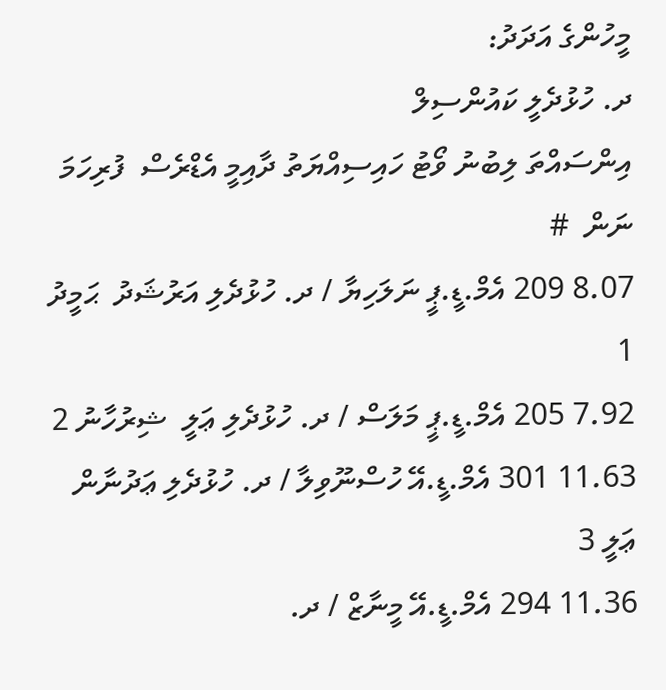މީހުންގެ އަދަދު:
ދ. ހުޅުދެލީ ކައުންސިލް
އިންސައްތަ ލިބުނު ވޯޓު ހައިސިއްޔަތު ދާއިމީ އެޑްރެސް  ފުރިހަމަ ނަން  #
8.07 209 އެމް.ޑީ.ޕީ ނަލަހިޔާ / ދ. ހުޅުދެލި އަރުޝަދު  ޙަމީދު 1
7.92 205 އެމް.ޑީ.ޕީ މަލަސް / ދ. ހުޅުދެލި ޢަލީ  ޝިރުހާނު 2
11.63 301 އެމް.ޑީ.އޭ ހުސްނޫވިލާ / ދ. ހުޅުދެލި ޢަދުނާން  ޢަލީ 3
11.36 294 އެމް.ޑީ.އޭ މީނާޒް / ދ.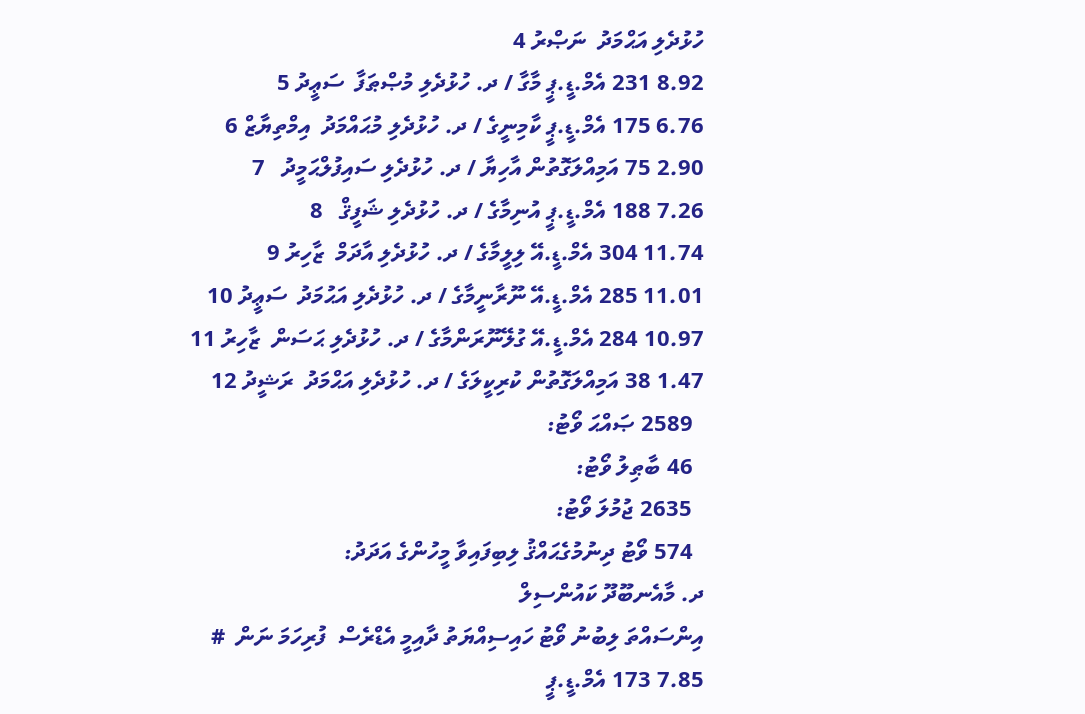ހުޅުދެލި އަޙްމަދު  ނަޞްރު 4
8.92 231 އެމް.ޑީ.ޕީ މާގާ / ދ. ހުޅުދެލި މުޞްޠަފާ  ސަޢީދު 5
6.76 175 އެމް.ޑީ.ޕީ ކާމިނީގެ / ދ. ހުޅުދެލި މުޙައްމަދު  އިމްތިޔާޒް 6
2.90 75 އަމިއްލަގޮތުން އާހިޔާ / ދ. ހުޅުދެލި ސައިފުލްޙަމީދު   7
7.26 188 އެމް.ޑީ.ޕީ އުނިމާގެ / ދ. ހުޅުދެލި ޝަފީޤް   8
11.74 304 އެމް.ޑީ.އޭ ލިލީމާގެ / ދ. ހުޅުދެލި އާދަމް  ޒާހިރު 9
11.01 285 އެމް.ޑީ.އޭ ނޫރާނީމާގެ / ދ. ހުޅުދެލި އަޙުމަދު  ސަޢީދު 10
10.97 284 އެމް.ޑީ.އޭ ގުލޭނޫރަންމާގެ / ދ. ހުޅުދެލި ޙަސަން  ޒާހިރު 11
1.47 38 އަމިއްލަގޮތުން ކުރިކީލަގެ / ދ. ހުޅުދެލި އަޙްމަދު  ރަޝީދު 12
  2589 ޞައްޙަ ވޯޓު:
  46 ބާޠިލު ވޯޓު:
  2635 ޖުމުލަ ވޯޓު:
  574 ވޯޓު ދިނުމުގެޙައްޤު ލިބިފައިވާ މީހުންގެ އަދަދު:
ދ. މާއެނބޫދޫ ކައުންސިލް
އިންސައްތަ ލިބުނު ވޯޓު ހައިސިއްޔަތު ދާއިމީ އެޑްރެސް  ފުރިހަމަ ނަން  #
7.85 173 އެމް.ޑީ.ޕީ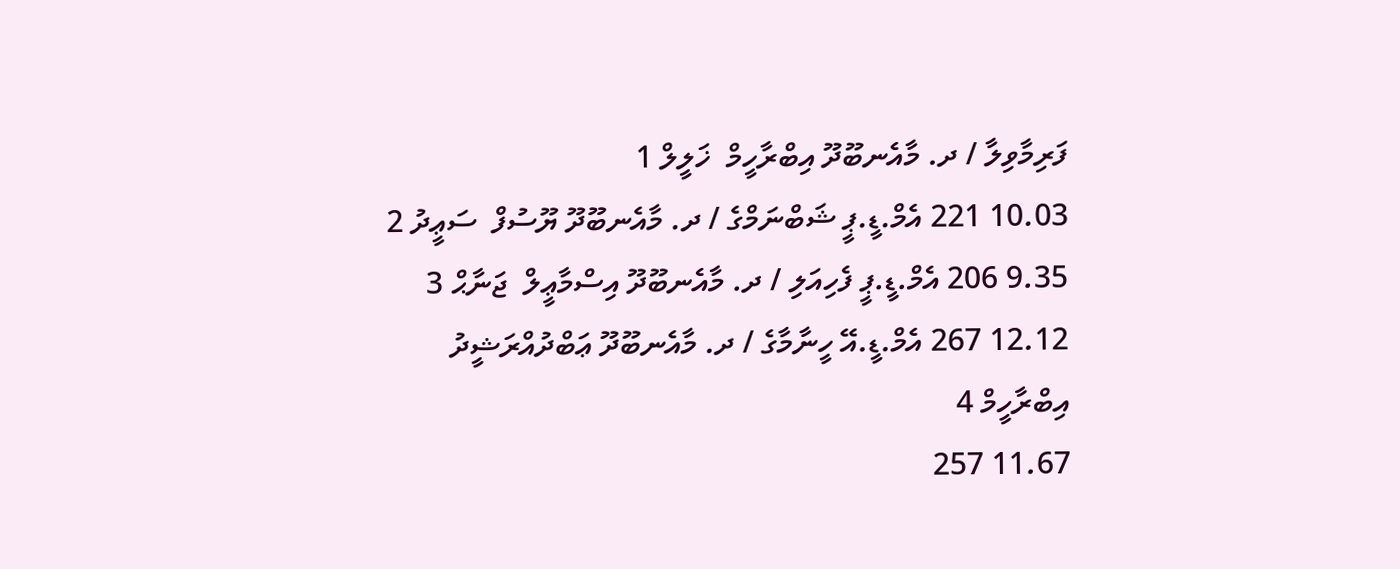ފަރިމާވިލާ / ދ. މާއެނބޫދޫ އިބްރާހީމް  ޚަލީލް 1
10.03 221 އެމް.ޑީ.ޕީ ޝަބްނަމްގެ / ދ. މާއެނބޫދޫ ޔޫސުފް  ސަޢީދު 2
9.35 206 އެމް.ޑީ.ޕީ ފެހިއަލި / ދ. މާއެނބޫދޫ އިސްމާޢީލް  ޖަނާޙް 3
12.12 267 އެމް.ޑީ.އޭ ހީނާމާގެ / ދ. މާއެނބޫދޫ ޢަބްދުއްރަޝީދު  އިބްރާހީމް 4
11.67 257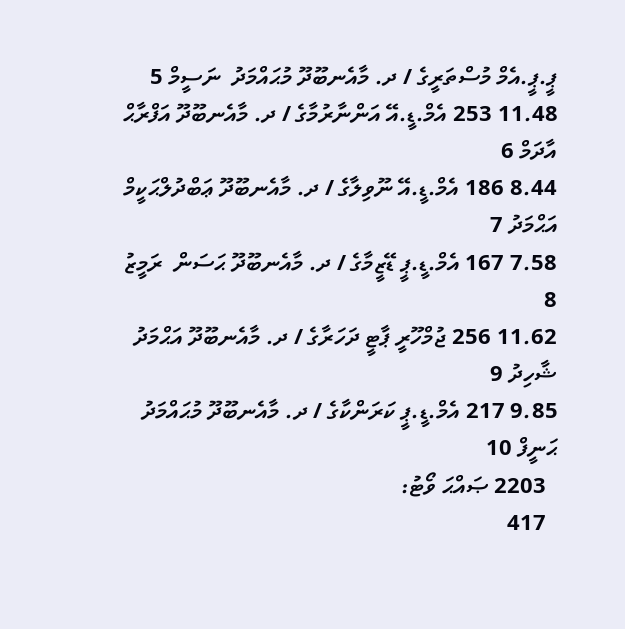ޕީ.ޕީ.އެމް މުސްތަރީގެ / ދ. މާއެނބޫދޫ މުޙައްމަދު  ނަސީމް 5
11.48 253 އެމް.ޑީ.އޭ އަންނާރުމާގެ / ދ. މާއެނބޫދޫ އަފްރާޙް  އާދަމް 6
8.44 186 އެމް.ޑީ.އޭ ނޫވިލާގެ / ދ. މާއެނބޫދޫ ޢަބްދުލްޙަކީމް  އަޙްމަދު 7
7.58 167 އެމް.ޑީ.ޕީ ޑޭޒީމާގެ / ދ. މާއެނބޫދޫ ޙަސަން  ރަމީޒު 8
11.62 256 ޖުމްހޫރީ ޕާޓީ ދަހަރާގެ / ދ. މާއެނބޫދޫ އަޙްމަދު  ޝާހިދު 9
9.85 217 އެމް.ޑީ.ޕީ ކަރަންކާގެ / ދ. މާއެނބޫދޫ މުޙައްމަދު  ޙަނީފް 10
  2203 ޞައްޙަ ވޯޓު:
  417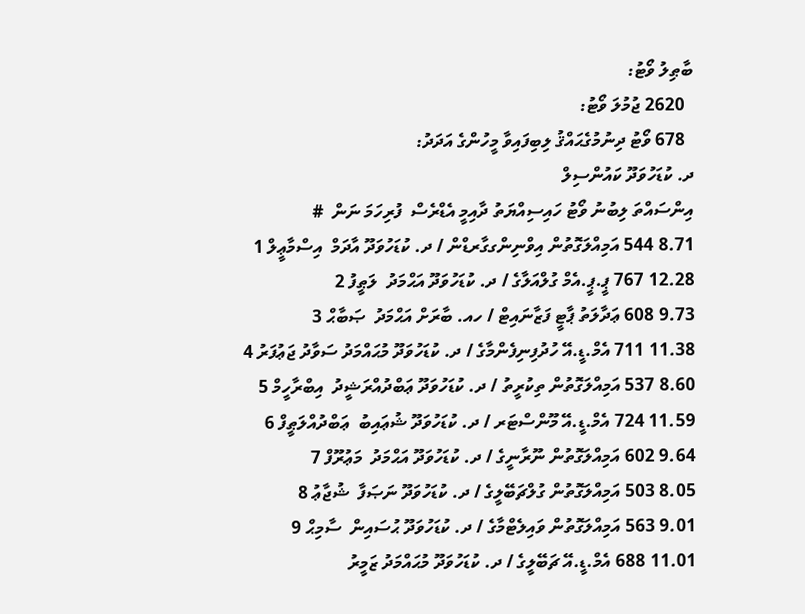ބާޠިލު ވޯޓު:
  2620 ޖުމުލަ ވޯޓު:
  678 ވޯޓު ދިނުމުގެޙައްޤު ލިބިފައިވާ މީހުންގެ އަދަދު:
ދ. ކުޑަހުވަދޫ ކައުންސިލް
އިންސައްތަ ލިބުނު ވޯޓު ހައިސިއްޔަތު ދާއިމީ އެޑްރެސް  ފުރިހަމަ ނަން  #
8.71 544 އަމިއްލަގޮތުން އިވްނިންގގާރޑްން / ދ. ކުޑަހުވަދޫ އާދަމް  އިސްމާޢީލް 1
12.28 767 ޕީ.ޕީ.އެމް ގުލްއަލާގެ / ދ. ކުޑަހުވަދޫ އަޙްމަދު  ލަޠީފު 2
9.73 608 ޢަދާލަތު ޕާޓީ ފަޒާނައިޓް / ހއ. ބާރަށް އަޙްމަދު  ޞަބާޙް 3
11.38 711 އެމް.ޑީ.އޭ ހުދުފިނިފެންމާގެ / ދ. ކުޑަހުވަދޫ މުޙައްމަދު ސަވާދު ޖަޢުފަރު 4
8.60 537 އަމިއްލަގޮތުން ތިކުރީތު / ދ. ކުޑަހުވަދޫ ޢަބްދުއްރަޝީދު  އިބްރާހީމް 5
11.59 724 އެމް.ޑީ.އޭ މޫންސްޓަރ / ދ. ކުޑަހުވަދޫ ޝުޢައިބު  ޢަބްދުއްލަޠީފް 6
9.64 602 އަމިއްލަގޮތުން ނޫރާނީގެ / ދ. ކުޑަހުވަދޫ އަޙްމަދު  މަޢުރޫފް 7
8.05 503 އަމިއްލަގޮތުން ގުލްޗަބޭލީގެ / ދ. ކުޑަހުވަދޫ ނަޞަފާ  ޝުޖާޢު 8
9.01 563 އަމިއްލަގޮތުން ވައިލެޓްމާގެ / ދ. ކުޑަހުވަދޫ ޙުސައިން  ސާމިޙް 9
11.01 688 އެމް.ޑީ.އޭ ޗަބޭލީގެ / ދ. ކުޑަހުވަދޫ މުޙައްމަދު ޒަމީރު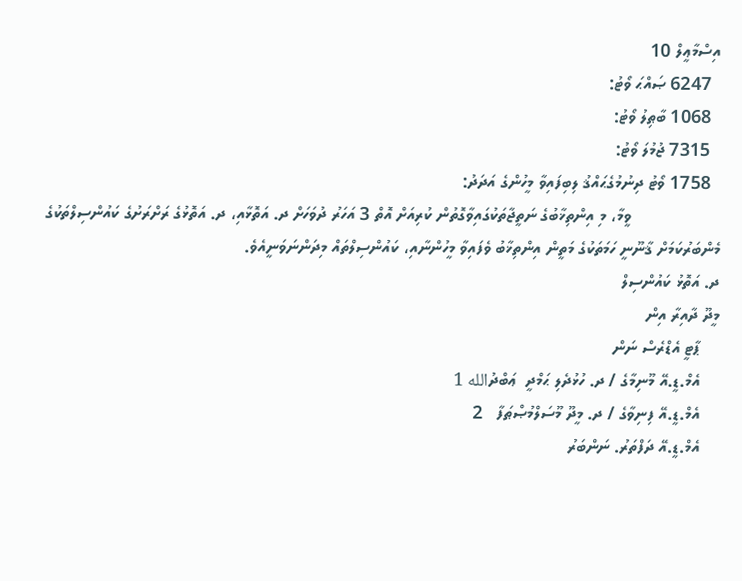އިސްމާޢީލް 10
  6247 ޞައްޙަ ވޯޓު:
  1068 ބާޠިލު ވޯޓު:
  7315 ޖުމުލަ ވޯޓު:
  1758 ވޯޓު ދިނުމުގެޙައްޤު ލިބިފައިވާ މީހުންގެ އަދަދު:
                   ވީމާ، މި އިންތިޚާބުގެ ނަތީޖާތަކުގައިވާގޮތުން ކުރިއަށް އޮތް 3 އަހަރު ދުވަހަށް ދ. އަތޮޅާއި، ދ. އަތޮޅުގެ ރަށްރަށުގެ ކައުންސިލްތަކުގެ މެންބަރުކަމަށް ޤާނޫނީ ހަމަތަކުގެ މަތީން އިންތިޚާބު ވެފައިވާ މީހުންނާއި، ކައުންސިލްތައް މިދަންނަވަނީއެވެ.
ދ. އަތޮޅު ކައުންސިލް
މީދޫ ދާއިރާ އިން
    ޕާޓީ އެޑްރެސް ނަން
    އެމް.ޑީ.އޭ މޫނިމާގެ / ދ. ހުޅުދެލި ޙަމްދީ  ޢަބްދުالله 1
    އެމް.ޑީ.އޭ ފިނިވާގެ / ދ. މީދޫ މޫސަލްމުޞްޠަފާ   2
    އެމް.ޑީ.އޭ ދަފްތަރު. ނަންބަރު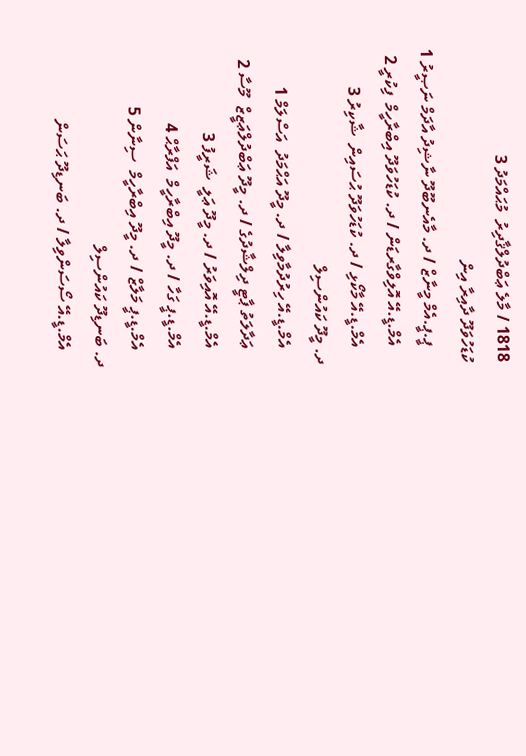1818 / މާލެ ޢަބްދުލްޤާދިރު  މުޙައްމަދު 3
ކުޑަހުވަދޫ ދާއިރާ އިން
    ޕީ.ޕީ.އެމް މީނާޒް / ދ. މާއެނބޫދޫ ނާޝިދު އާދަމް ނަޞީރު 1
    އެމް.ޑީ.އޭ އޮލިވްގާރޑަން / ދ. ކުޑަހުވަދޫ އިބްރާހީމް  ފިކުރީ 2
    އެމް.ޑީ.އޭ މާކޯޅި / ދ. ކުޑަހުވަދޫ ޙުސައިން  ޝާކިރު 3
ދ. މީދޫ ކައުންސިލް
    އެމް.ޑީ.އޭ ހިރުދުމާވިލާ / ދ. މީދޫ އަޙްމަދު  އަސްލަމް 1
    ޢަދާލަތު ޕާޓީ ދިލްޝާދުގެ / ދ. މީދޫ ޢަބްދުލްޢަޒީޒް  މޫސާ 2
    އެމް.ޑީ.އޭ އޮއިވަރު / ދ. މީދޫ ޢަލީ  ޝަރީފު 3
    އެމް.ޑީ.ޕީ ގަހާ / ދ. މީދޫ އިބްރާހީމް  އަފްރާޙް 4
    އެމް.ޑީ.ޕީ މަލާޒް / ދ. މީދޫ އިބްރާހީމް  ސިނާން 5
ދ. ބަނޑިދޫ ކައުންސިލް
    އެމް.ޑީ.އޭ ސޯސަންވިލާ / ދ. ބަނޑިދޫ ޙަސަން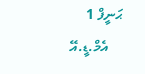ޙަނީފް 1
    އެމް.ޑީ.އޭ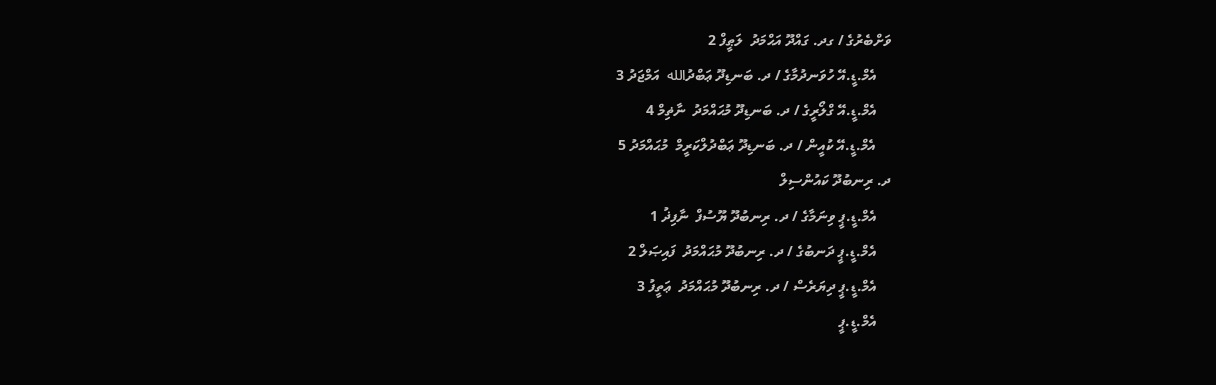ވަށްބެރުގެ / ގދ. ގައްދޫ އަޙްމަދު  ލަޠީފް 2
    އެމް.ޑީ.އޭ ހުވަނދުމާގެ / ދ. ބަނޑިދޫ ޢަބްދުالله  އަމްޖަދު 3
    އެމް.ޑީ.އޭ ގްލޯރީގެ / ދ. ބަނޑިދޫ މުޙައްމަދު  ނާޡިމް 4
    އެމް.ޑީ.އޭ ކުއީން / ދ. ބަނޑިދޫ ޢަބްދުލްކަރީމް  މުޙައްމަދު 5
ދ. ރިނބުދޫ ކައުންސިލް
    އެމް.ޑީ.ޕީ ވިނަމާގެ / ދ. ރިނބުދޫ ޔޫސުފް  ނާފިޛު 1
    އެމް.ޑީ.ޕީ ދަނބުގެ / ދ. ރިނބުދޫ މުޙައްމަދު  ފައިޞަލް 2
    އެމް.ޑީ.ޕީ ދިޔަރެސް / ދ. ރިނބުދޫ މުޙައްމަދު  ޢަތީފު 3
    އެމް.ޑީ.ޕީ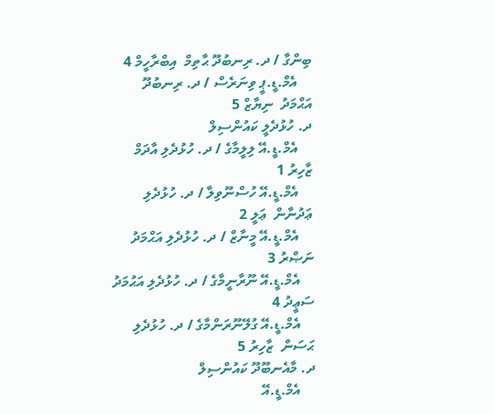ބިންގާ / ދ. ރިނބުދޫ ޙާތިމް  އިބްރާހީމް 4
    އެމް.ޑީ.ޕީ ވިނަރެސް / ދ. ރިނބުދޫ އަޙްމަދު  ނިޔާޒް 5
ދ. ހުޅުދެލީ ކައުންސިލް
    އެމް.ޑީ.އޭ ލިލީމާގެ / ދ. ހުޅުދެލި އާދަމް  ޒާހިރު 1
    އެމް.ޑީ.އޭ ހުސްނޫވިލާ / ދ. ހުޅުދެލި ޢަދުނާން  ޢަލީ 2
    އެމް.ޑީ.އޭ މީނާޒް / ދ. ހުޅުދެލި އަޙްމަދު  ނަޞްރު 3
    އެމް.ޑީ.އޭ ނޫރާނީމާގެ / ދ. ހުޅުދެލި އަޙުމަދު  ސަޢީދު 4
    އެމް.ޑީ.އޭ ގުލޭނޫރަންމާގެ / ދ. ހުޅުދެލި ޙަސަން  ޒާހިރު 5
ދ. މާއެނބޫދޫ ކައުންސިލް
    އެމް.ޑީ.އޭ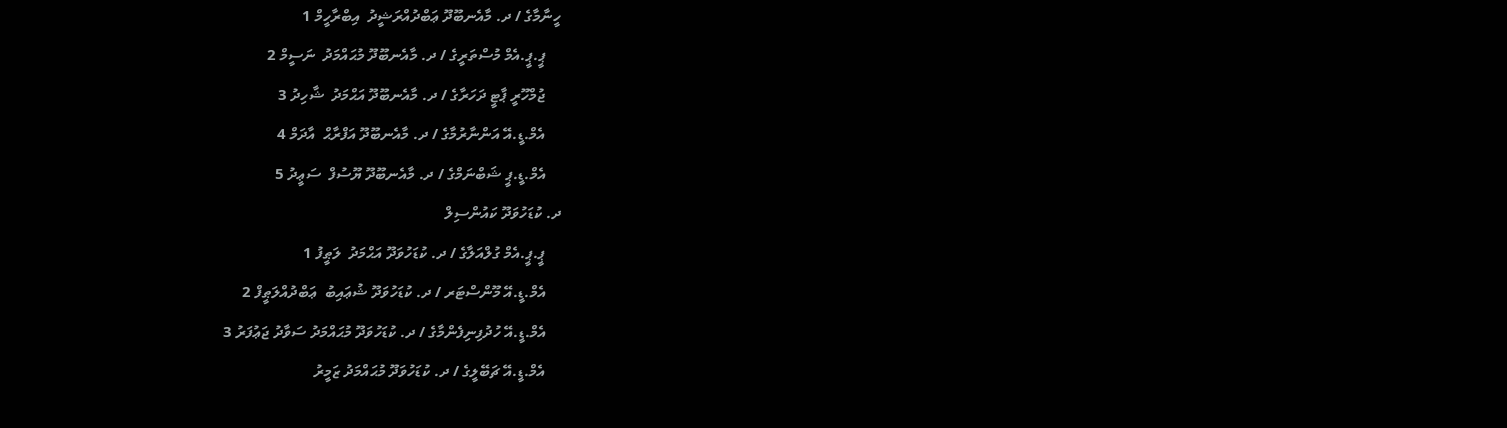ހީނާމާގެ / ދ. މާއެނބޫދޫ ޢަބްދުއްރަޝީދު  އިބްރާހީމް 1
    ޕީ.ޕީ.އެމް މުސްތަރީގެ / ދ. މާއެނބޫދޫ މުޙައްމަދު  ނަސީމް 2
    ޖުމްހޫރީ ޕާޓީ ދަހަރާގެ / ދ. މާއެނބޫދޫ އަޙްމަދު  ޝާހިދު 3
    އެމް.ޑީ.އޭ އަންނާރުމާގެ / ދ. މާއެނބޫދޫ އަފްރާޙް  އާދަމް 4
    އެމް.ޑީ.ޕީ ޝަބްނަމްގެ / ދ. މާއެނބޫދޫ ޔޫސުފް  ސަޢީދު 5
ދ. ކުޑަހުވަދޫ ކައުންސިލް
    ޕީ.ޕީ.އެމް ގުލްއަލާގެ / ދ. ކުޑަހުވަދޫ އަޙްމަދު  ލަޠީފު 1
    އެމް.ޑީ.އޭ މޫންސްޓަރ / ދ. ކުޑަހުވަދޫ ޝުޢައިބު  ޢަބްދުއްލަޠީފް 2
    އެމް.ޑީ.އޭ ހުދުފިނިފެންމާގެ / ދ. ކުޑަހުވަދޫ މުޙައްމަދު ސަވާދު ޖަޢުފަރު 3
    އެމް.ޑީ.އޭ ޗަބޭލީގެ / ދ. ކުޑަހުވަދޫ މުޙައްމަދު ޒަމީރު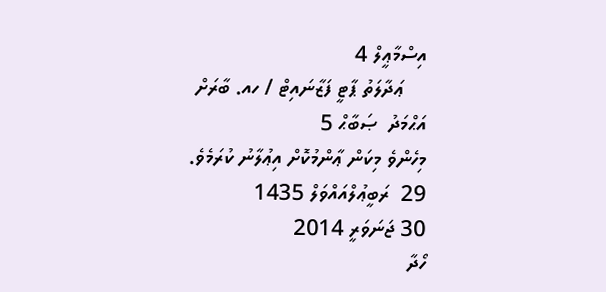އިސްމާޢީލް 4
    ޢަދާލަތު ޕާޓީ ފަޒާނައިޓް / ހއ. ބާރަށް އަޙްމަދު  ޞަބާޙް 5
މިހެންވެ މިކަން ޢާންމުކޮށް އިޢުލާނު ކުރަމެވެ.
29  ރަބީޢުލްއައްވަލް 1435
30 ޖަނަވަރީ 2014
ހޯދާ